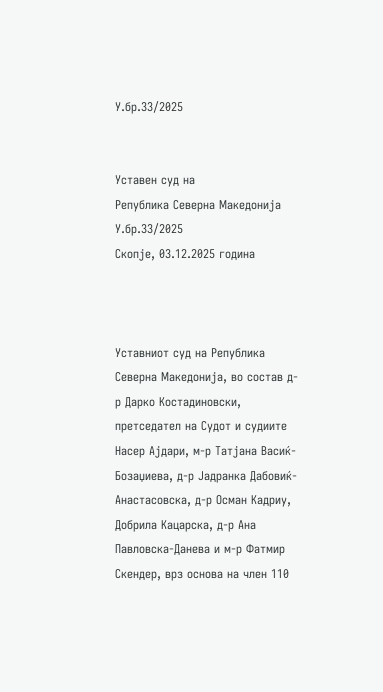У.бр.33/2025


Уставен суд на
Република Северна Македонија
У.бр.33/2025
Скопје, 03.12.2025 година



Уставниот суд на Република Северна Македонија, во состав д-р Дарко Костадиновски, претседател на Судот и судиите Насер Ајдари, м-р Татјана Васиќ-Бозаџиева, д-р Јадранка Дабовиќ-Анастасовска, д-р Осман Кадриу, Добрила Кацарска, д-р Ана Павловска-Данева и м-р Фатмир Скендер, врз основа на член 110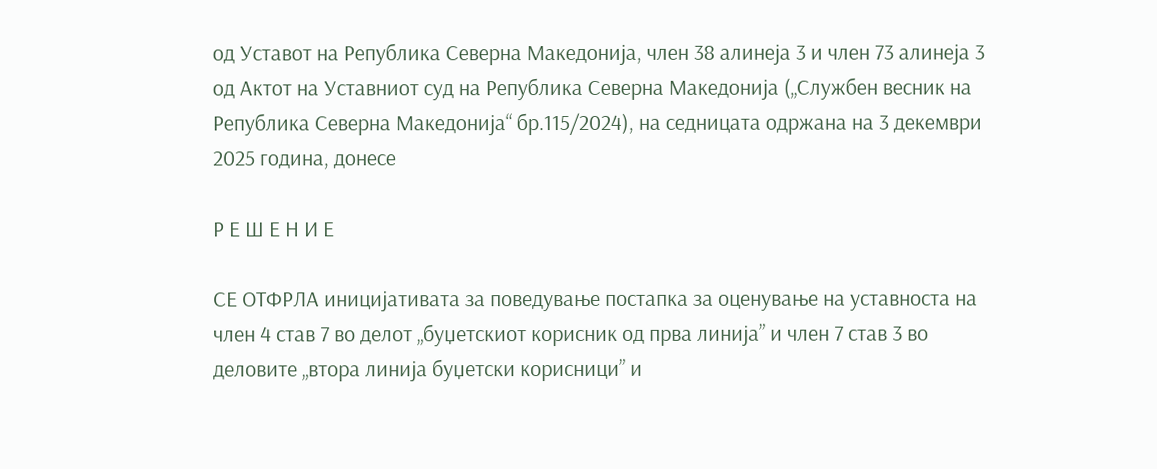од Уставот на Република Северна Македонија, член 38 алинеја 3 и член 73 алинеја 3 од Актот на Уставниот суд на Република Северна Македонија („Службен весник на Република Северна Македонија“ бр.115/2024), на седницата одржана на 3 декември 2025 година, донесе

Р Е Ш Е Н И Е

СЕ ОТФРЛА иницијативата за поведување постапка за оценување на уставноста на член 4 став 7 во делот „буџетскиот корисник од прва линија” и член 7 став 3 во деловите „втора линија буџетски корисници” и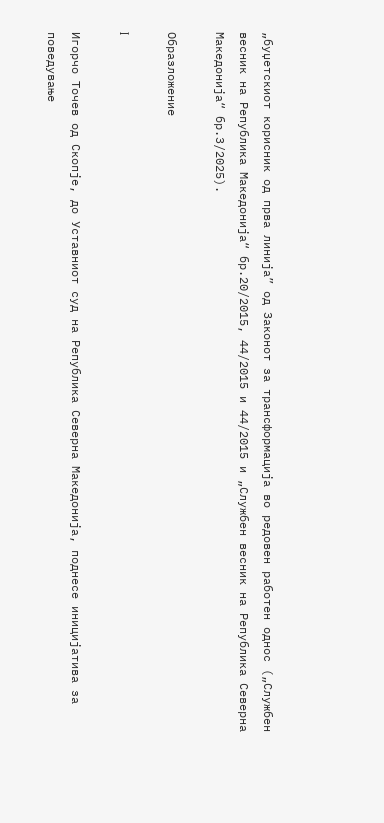„буџетскиот корисник од прва линија” од Законот за трансформација во редовен работен однос („Службен весник на Република Македонија“ бр.20/2015, 44/2015 и 44/2015 и „Службен весник на Република Северна Македонија“ бр.3/2025).

Образложение

I

Игорчо Точев од Скопје, до Уставниот суд на Република Северна Македонија, поднесе иницијатива за поведување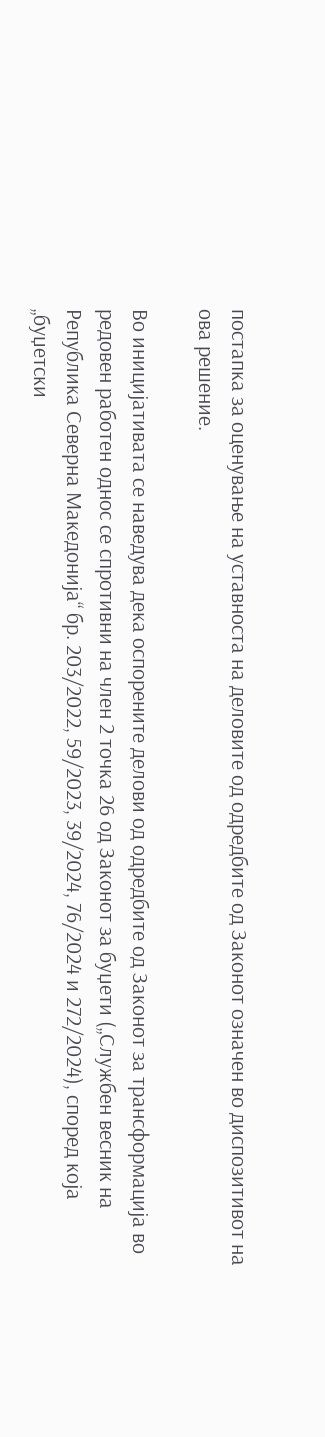постапка за оценување на уставноста на деловите од одредбите од Законот означен во диспозитивот на ова решение.

Во иницијативата се наведува дека оспорените делови од одредбите од Законот за трансформација во редовен работен однос се спротивни на член 2 точка 26 од Законот за буџети („Службен весник на Република Северна Македонија“ бр. 203/2022, 59/2023, 39/2024, 76/2024 и 272/2024), според која  „буџетски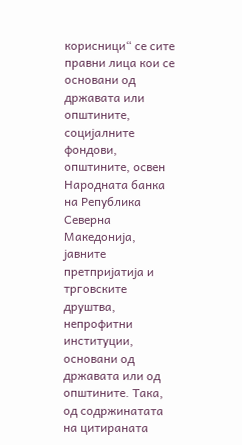корисници“ се сите правни лица кои се основани од државата или општините, социјалните фондови, општините, освен Народната банка на Република Северна Македонија, јавните претпријатија и трговските друштва, непрофитни институции, основани од државата или од општините. Така, од содржинатата на цитираната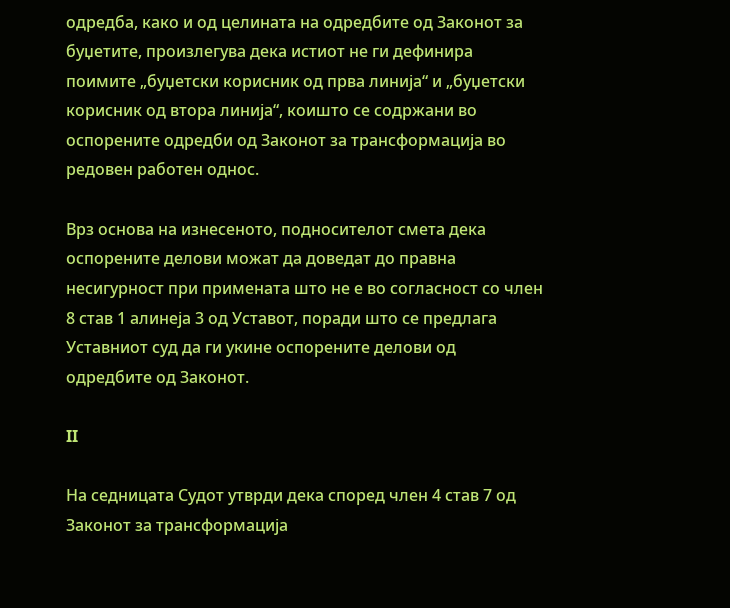одредба, како и од целината на одредбите од Законот за буџетите, произлегува дека истиот не ги дефинира поимите „буџетски корисник од прва линија“ и „буџетски корисник од втора линија“, коишто се содржани во оспорените одредби од Законот за трансформација во редовен работен однос.

Врз основа на изнесеното, подносителот смета дека oспорените делови можат да доведат до правна несигурност при примената што не е во согласност со член 8 став 1 алинеjа 3 од Уставот, поради што се предлага Уставниот суд да ги укине оспорените делови од одредбите од Законот.

II

На седницата Судот утврди дека според член 4 став 7 од Законот за трансформација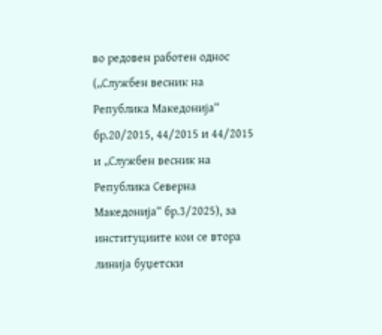во редовен работен однос („Службен весник на Република Македонија“ бр.20/2015, 44/2015 и 44/2015 и „Службен весник на Република Северна Македонија“ бр.3/2025), за институциите кои се втора линија буџетски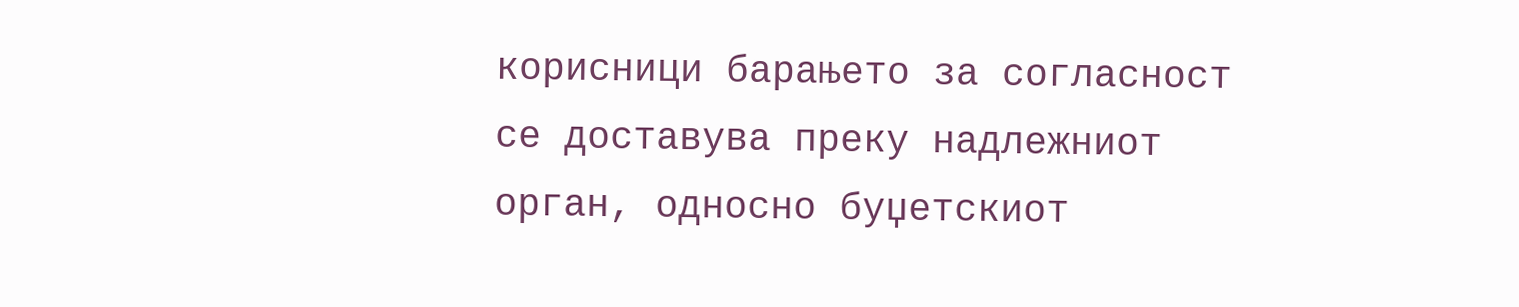корисници барањето за согласност се доставува преку надлежниот орган, односно буџетскиот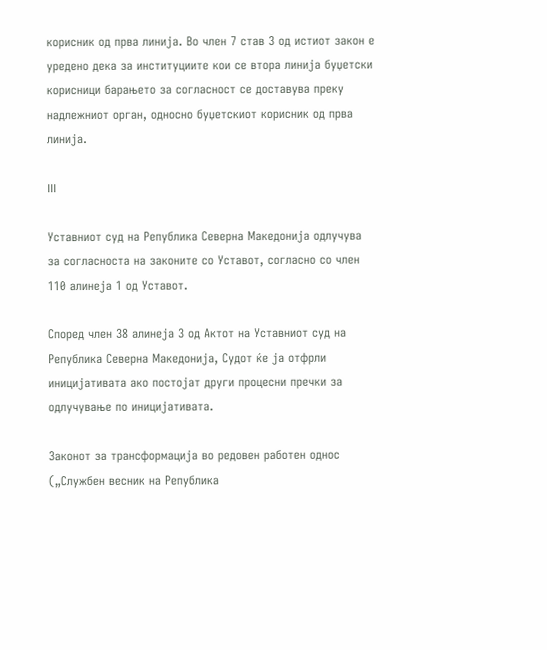корисник од прва линија. Во член 7 став 3 од истиот закон е уредено дека за институциите кои се втора линија буџетски корисници барањето за согласност се доставува преку надлежниот орган, односно буџетскиот корисник од прва линија.

III

Уставниот суд на Република Северна Македонија одлучува за согласноста на законите со Уставот, согласно со член 110 алинеја 1 од Уставот.

Според член 38 алинеја 3 од Актот на Уставниот суд на Република Северна Македонија, Судот ќе ја отфрли иницијативата ако постојат други процесни пречки за одлучување по иницијативата.

Законот за трансформација во редовен работен однос („Службен весник на Република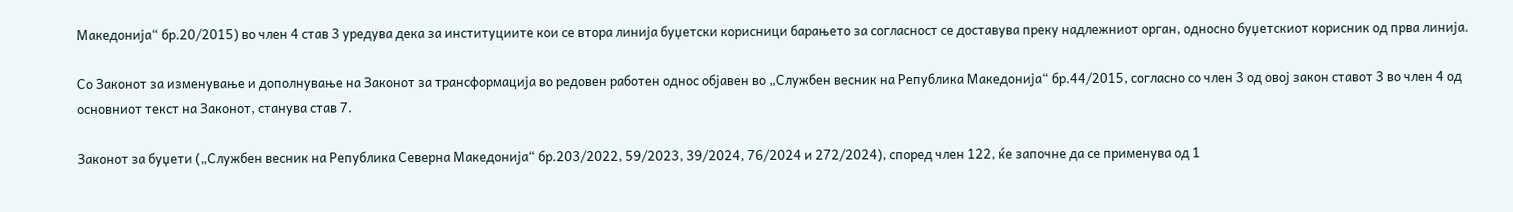Македонија“ бр.20/2015) во член 4 став 3 уредува дека за институциите кои се втора линија буџетски корисници барањето за согласност се доставува преку надлежниот орган, односно буџетскиот корисник од прва линија.

Со Законот за изменување и дополнување на Законот за трансформација во редовен работен однос објавен во „Службен весник на Република Македонија“ бр.44/2015, согласно со член 3 од овој закон ставот 3 во член 4 од основниот текст на Законот, станува став 7.

Законот за буџети („Службен весник на Република Северна Македонија“ бр.203/2022, 59/2023, 39/2024, 76/2024 и 272/2024), според член 122, ќе започне да се применува од 1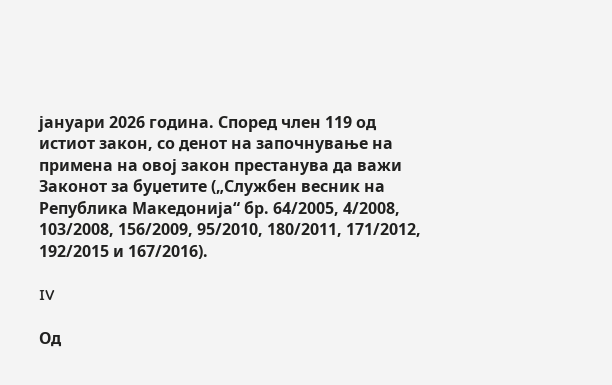јануари 2026 година. Според член 119 од истиот закон, со денот на започнување на примена на овој закон престанува да важи Законот за буџетите („Службен весник на Република Македонија“ бр. 64/2005, 4/2008, 103/2008, 156/2009, 95/2010, 180/2011, 171/2012, 192/2015 и 167/2016).

IV

Од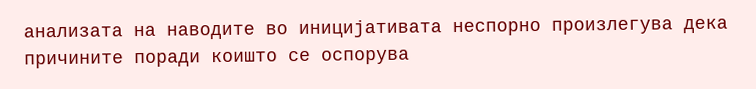анализата на наводите во иницијативата неспорно произлегува дека причините поради коишто се оспорува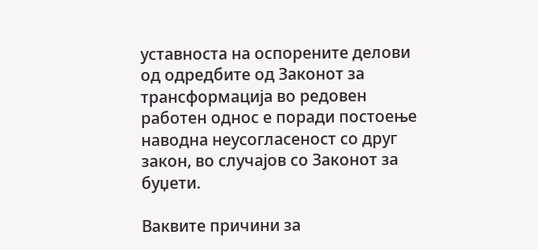уставноста на оспорените делови од одредбите од Законот за трансформација во редовен работен однос е поради постоење наводна неусогласеност со друг закон, во случајов со Законот за буџети.

Ваквите причини за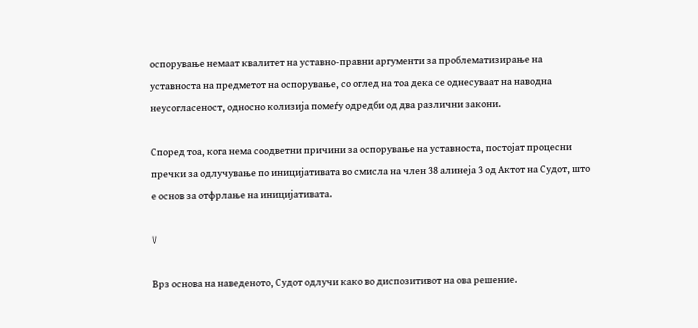оспорување немаат квалитет на уставно-правни аргументи за проблематизирање на уставноста на предметот на оспорување, со оглед на тоа дека се однесуваат на наводна неусогласеност, односно колизија помеѓу одредби од два различни закони.

Според тоа, кога нема соодветни причини за оспорување на уставноста, постојат процесни пречки за одлучување по иницијативата во смисла на член 38 алинеја 3 од Актот на Судот, што е основ за отфрлање на иницијативата.

V

Врз основа на наведеното, Судот одлучи како во диспозитивот на ова решение.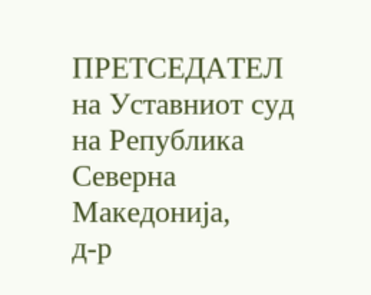ПРЕТСЕДАТЕЛ
на Уставниот суд на Република Северна Македонија,
д-р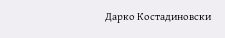Дарко Костадиновски